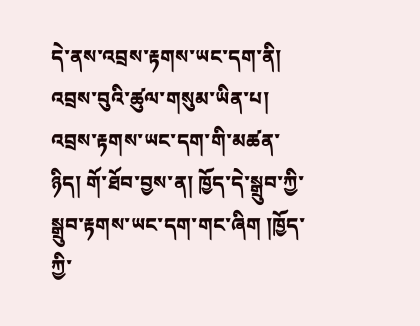དེ་ནས་འབྲས་རྟགས་ཡང་དག་ནི། འབྲས་བུའི་ཚུལ་གསུམ་ཡིན་པ། འབྲས་རྟགས་ཡང་དག་གི་མཚན་ཉིད། གོ་ཐོབ་བྱས་ན། ཁྱོད་དེ་སྒྲུབ་ཀྱི་སྒྲུབ་རྟགས་ཡང་དག་གང་ཞིག །ཁྱོད་ཀྱི་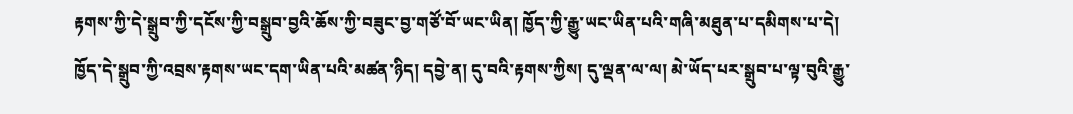རྟགས་ཀྱི་དེ་སྒྲུབ་ཀྱི་དངོས་ཀྱི་བསྒྲུབ་བྱའི་ཆོས་ཀྱི་བཟུང་བྱ་གཙོ་བོ་ཡང་ཡིན། ཁྱོད་ཀྱི་རྒྱུ་ཡང་ཡིན་པའི་གཞི་མཐུན་པ་དམིགས་པ་དེ། ཁྱོད་དེ་སྒྲུབ་ཀྱི་འབྲས་རྟགས་ཡང་དག་ཡིན་པའི་མཚན་ཉིད། དབྱེ་ན། དུ་བའི་རྟགས་ཀྱིས། དུ་ལྡན་ལ་ལ། མེ་ཡོད་པར་སྒྲུབ་པ་ལྟ་བུའི་རྒྱུ་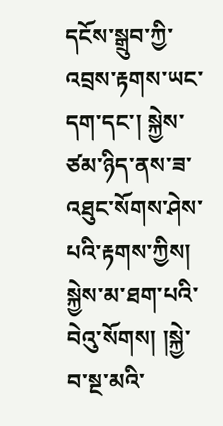དངོས་སྒྲུབ་ཀྱི་འབྲས་རྟགས་ཡང་དག་དང་། སྐྱེས་ཙམ་ཉིད་ནས་ཟ་འཐུང་སོགས་ཤེས་པའི་རྟགས་ཀྱིས། སྐྱེས་མ་ཐག་པའི་བེའུ་སོགས། །སྐྱེ་བ་སྔ་མའི་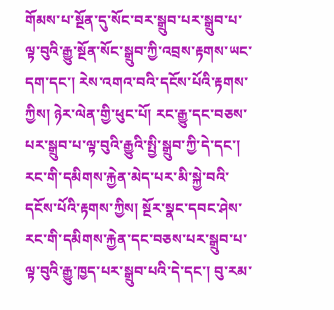གོམས་པ་སྔོན་དུ་སོང་བར་སྒྲུབ་པར་སྒྲུབ་པ་ལྟ་བུའི་རྒྱུ་སྔོན་སོང་སྒྲུབ་ཀྱི་འབྲས་རྟགས་ཡང་དག་དང་། རེས་འགའ་བའི་དངོས་པོའི་རྟགས་ཀྱིས། ཉེར་ལེན་གྱི་ཕུང་པོ། རང་རྒྱུ་དང་བཅས་པར་སྒྲུབ་པ་ལྟ་བུའི་རྒྱུའི་སྤྱི་སྒྲུབ་ཀྱི་དེ་དང་། རང་གི་དམིགས་རྐྱེན་མེད་པར་མི་སྐྱེ་བའི་དངོས་པོའི་རྟགས་ཀྱིས། སྔོར་སྣང་དབང་ཤེས་རང་གི་དམིགས་རྐྱེན་དང་བཅས་པར་སྒྲུབ་པ་ལྟ་བུའི་རྒྱུ་ཁྱད་པར་སྒྲུབ་པའི་དེ་དང་། བུ་རམ་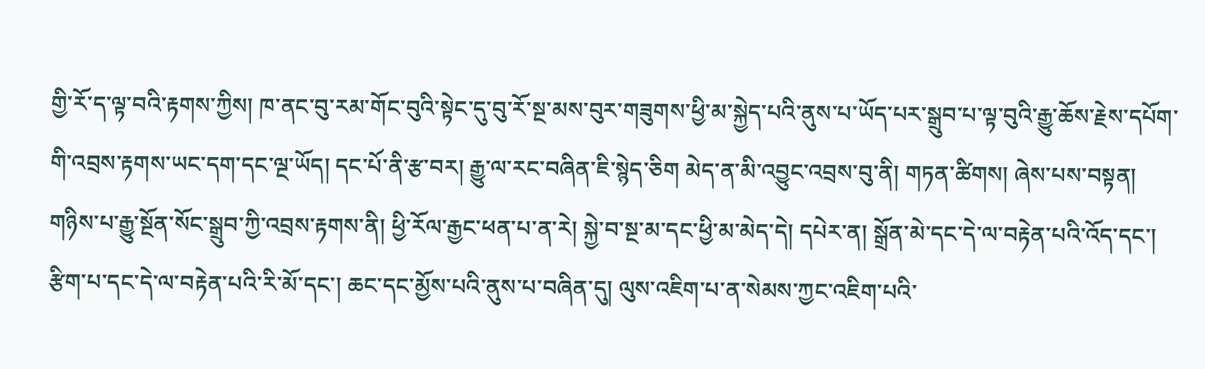གྱི་རོ་ད་ལྟ་བའི་རྟགས་ཀྱིས། ཁ་ནང་བུ་རམ་གོང་བུའི་སྟེང་དུ་བུ་རོ་སྔ་མས་བུར་གཟུགས་ཕྱི་མ་སྐྱེད་པའི་ནུས་པ་ཡོད་པར་སྒྲུབ་པ་ལྟ་བུའི་རྒྱུ་ཆོས་རྗེས་དཔོག་གི་འབྲས་རྟགས་ཡང་དག་དང་ལྔ་ཡོད། དང་པོ་ནི་རྩ་བར། རྒྱུ་ལ་རང་བཞིན་ཇི་སྙེད་ཅིག མེད་ན་མི་འབྱུང་འབྲས་བུ་ནི། གཏན་ཚིགས། ཞེས་པས་བསྟན། གཉིས་པ་རྒྱུ་སྔོན་སོང་སྒྲུབ་ཀྱི་འབྲས་རྟགས་ནི། ཕྱི་རོལ་རྒྱང་ཕན་པ་ན་རེ། སྐྱེ་བ་སྔ་མ་དང་ཕྱི་མ་མེད་དེ། དཔེར་ན། སྒྲོན་མེ་དང་དེ་ལ་བརྟེན་པའི་འོད་དང་། རྩིག་པ་དང་དེ་ལ་བརྟེན་པའི་རི་མོ་དང་། ཆང་དང་མྱོས་པའི་ནུས་པ་བཞིན་དུ། ལུས་འཇིག་པ་ན་སེམས་ཀྱང་འཇིག་པའི་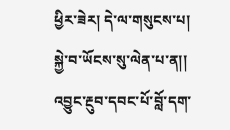ཕྱིར་ཟེར། དེ་ལ་གསུངས་པ། སྐྱེ་བ་ཡོངས་སུ་ལེན་པ་ན།། འབྱུང་རྔུབ་དབང་པོ་བློ་དག་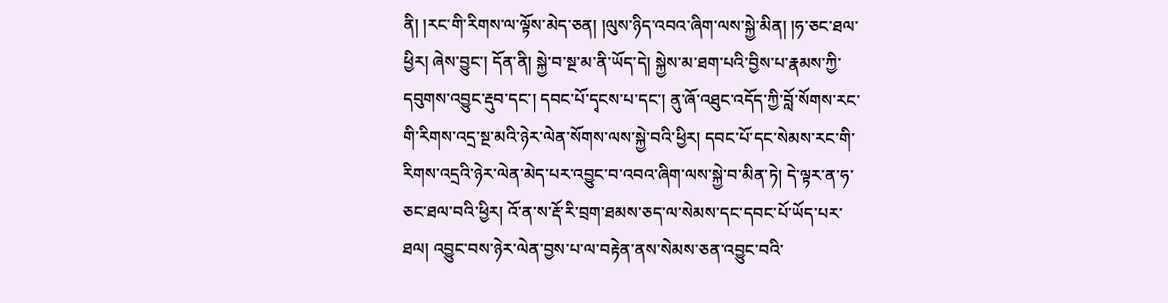ནི། །རང་གི་རིགས་ལ་ལྟོས་མེད་ཅན། །ལུས་ཉིད་འབའ་ཞིག་ལས་སྐྱེ་མིན། །ཧ་ཅང་ཐལ་ཕྱིར། ཞེས་བྱུང་། དོན་ནི། སྐྱེ་བ་སྔ་མ་ནི་ཡོད་དེ། སྐྱེས་མ་ཐག་པའི་བྱིས་པ་རྣམས་ཀྱི་དབུགས་འབྱུང་རྡུབ་དང་། དབང་པོ་དྭངས་པ་དང་། ནུ་ཞོ་འཐུང་འདོད་ཀྱི་བློ་སོགས་རང་གི་རིགས་འདྲ་སྔ་མའི་ཉེར་ལེན་སོགས་ལས་སྐྱེ་བའི་ཕྱིར། དབང་པོ་དང་སེམས་རང་གི་རིགས་འདྲའི་ཉེར་ལེན་མེད་པར་འབྱུང་བ་འབའ་ཞིག་ལས་སྐྱེ་བ་མིན་ཏེ། དེ་ལྟར་ན་ཧ་ཅང་ཐལ་བའི་ཕྱིར། འོ་ན་ས་རྡོ་རི་བྲག་ཐམས་ཅད་ལ་སེམས་དང་དབང་པོ་ཡོད་པར་ཐལ། འབྱུང་བས་ཉེར་ལེན་བྱས་པ་ལ་བརྟེན་ནས་སེམས་ཅན་འབྱུང་བའི་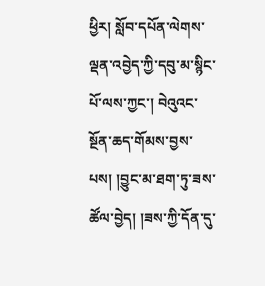ཕྱིར། སློབ་དཔོན་ལེགས་ལྡན་འབྱེད་ཀྱི་དབུ་མ་སྙིང་པོ་ལས་ཀྱང་། བེའུའང་སྔོན་ཆད་གོམས་བྱས་པས། །བྱུང་མ་ཐག་ཏུ་ཟས་ཚོལ་བྱེད། །ཟས་ཀྱི་དོན་དུ་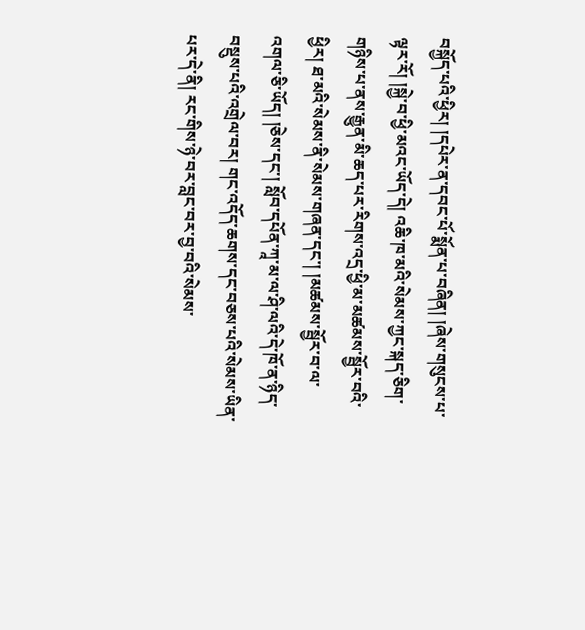བསྐྱོད་པའི་ཕྱིར། །དཔེར་ན་དབང་པོ་སྨོན་པ་བཞིན། །ཞེས་གསུངས་པ་ལྟར་རོ། །སྐྱེ་བ་ཕྱི་མའང་ཡོད་དེ། འཆི་ཁ་མའི་སེམས་ཀྱང་སྐད་ཅིག་གཉིས་པ་ནས་རྒྱུན་མི་ཆད་པར་རིགས་འདྲ་ཕྱི་མ་མཚམས་སྦྱོར་བའི་ཕྱིར། ཐ་མའི་སེམས་ནི་སེམས་གཞན་དང་། །མཚམས་སྦྱོར་བ་ལ་འགལ་ཅི་ཡོད། །ཅེས་དང་། སློབ་དཔོན་ཀཱ་མ་ལ་ཤི་ལའི་དེ་ཁོ་ན་ཉིད་བསྡུས་པའི་འགྲེལ་བར། གང་འདོད་ཆགས་དང་བཅས་པའི་སེམས་ཡིན་པར་དེ་ནི། རང་གིས་ཉེ་བར་བླང་བར་བྱ་བའི་སེམས་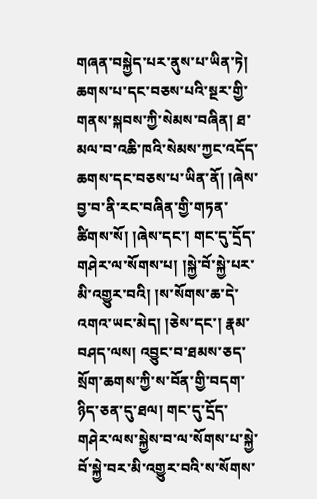གཞན་བསྐྱེད་པར་ནུས་པ་ཡིན་ཏེ། ཆགས་པ་དང་བཅས་པའི་སྔར་གྱི་གནས་སྐབས་ཀྱི་སེམས་བཞིན། ཐ་མལ་བ་འཆི་ཁའི་སེམས་ཀྱང་འདོད་ཆགས་དང་བཅས་པ་ཡིན་ནོ། །ཞེས་བྱ་བ་ནི་རང་བཞིན་གྱི་གཏན་ཚིགས་སོ། །ཞེས་དང་། གང་དུ་དྲོད་གཤེར་ལ་སོགས་པ། །སྐྱེ་བོ་སྐྱེ་པར་མི་འགྱུར་བའི། །ས་སོགས་ཆ་དེ་འགའ་ཡང་མེད། །ཅེས་དང་། རྣམ་བཤད་ལས། འབྱུང་བ་ཐམས་ཅད་སྲོག་ཆགས་ཀྱི་ས་བོན་གྱི་བདག་ཉིད་ཅན་དུ་ཐལ། གང་དུ་དྲོད་གཤེར་ལས་སྐྱེས་བ་ལ་སོགས་པ་སྐྱེ་བོ་སྐྱེ་བར་མི་འགྱུར་བའི་ས་སོགས་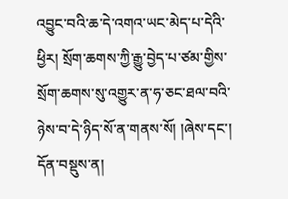འབྱུང་བའི་ཆ་དེ་འགའ་ཡང་མེད་པ་དེའི་ཕྱིར། སྲོག་ཆགས་ཀྱི་རྒྱུ་བྱེད་པ་ཙམ་གྱིས་སྲོག་ཆགས་སུ་འགྱུར་ན་ཧ་ཅང་ཐལ་བའི་ཉེས་བ་དེ་ཉིད་སོ་ན་གནས་སོ། །ཞེས་དང་། དོན་བསྡུས་ན།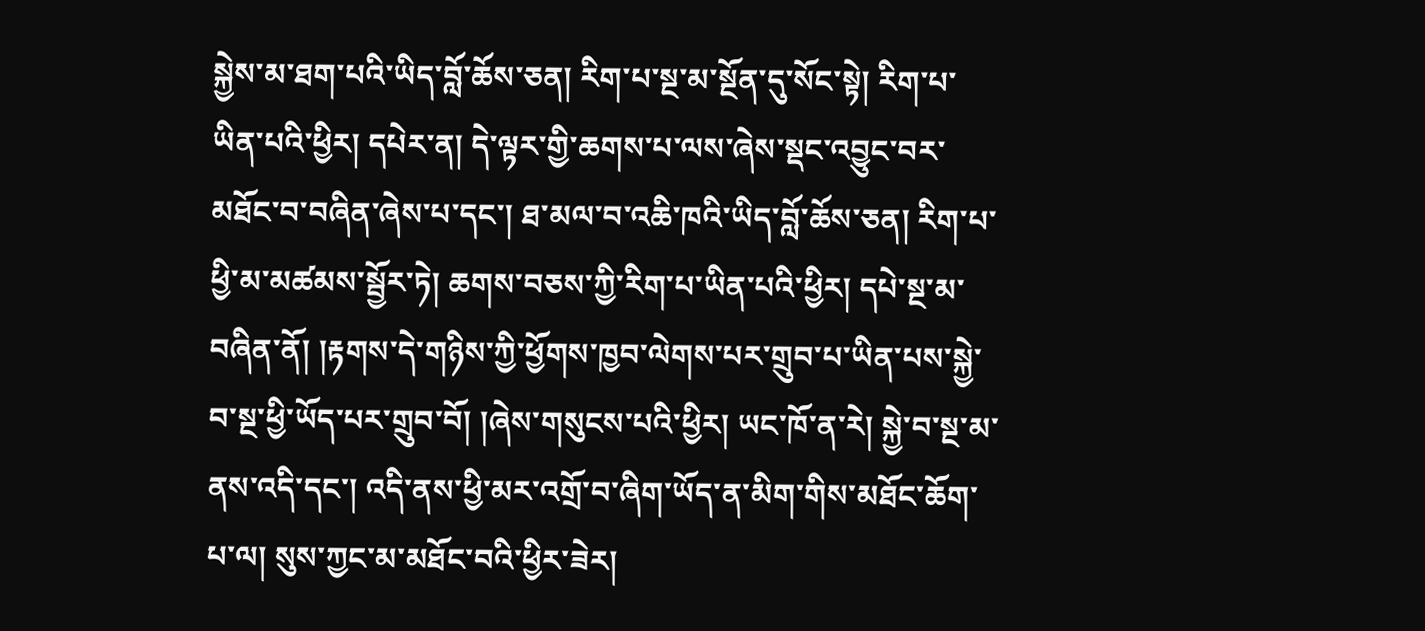སྐྱེས་མ་ཐག་པའི་ཡིད་བློ་ཆོས་ཅན། རིག་པ་སྔ་མ་སྔོན་དུ་སོང་སྟེ། རིག་པ་ཡིན་པའི་ཕྱིར། དཔེར་ན། དེ་ལྟར་གྱི་ཆགས་པ་ལས་ཞེས་སྡང་འབྱུང་བར་མཐོང་བ་བཞིན་ཞེས་པ་དང་། ཐ་མལ་བ་འཆི་ཁའི་ཡིད་བློ་ཆོས་ཅན། རིག་པ་ཕྱི་མ་མཚམས་སྦྱོར་ཏེ། ཆགས་བཅས་ཀྱི་རིག་པ་ཡིན་པའི་ཕྱིར། དཔེ་སྔ་མ་བཞིན་ནོ། །རྟགས་དེ་གཉིས་ཀྱི་ཕྱོགས་ཁྱབ་ལེགས་པར་གྲུབ་པ་ཡིན་པས་སྐྱེ་བ་སྔ་ཕྱི་ཡོད་པར་གྲུབ་བོ། །ཞེས་གསུངས་པའི་ཕྱིར། ཡང་ཁོ་ན་རེ། སྐྱེ་བ་སྔ་མ་ནས་འདི་དང་། འདི་ནས་ཕྱི་མར་འགྲོ་བ་ཞིག་ཡོད་ན་མིག་གིས་མཐོང་ཆོག་པ་ལ། སུས་ཀྱང་མ་མཐོང་བའི་ཕྱིར་ཟེར།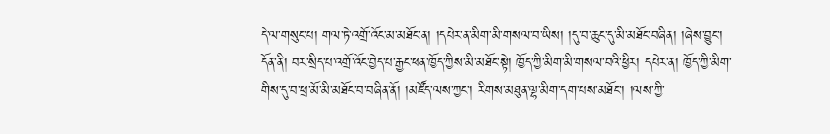དེ་ལ་གསུང་པ། གལ་ཏེ་འགྲོ་འོང་མ་མཐོང་ན། །དཔེར་ན་མིག་མི་གསལ་བ་ཡིས། །དུ་བ་ཆུང་དུ་མི་མཐོང་བཞིན། །ཞེས་བྱུང་། དོན་ནི། བར་སྲིད་པ་འགྲོ་འོང་བྱེད་པ་རྒྱང་ཕན་ཁྱོད་ཀྱིས་མི་མཐོང་སྟེ། ཁྱོད་ཀྱི་མིག་མི་གསལ་བའི་ཕྱིར། དཔེར་ན། ཁྱོད་ཀྱི་མིག་གིས་དུ་བ་ཕྲ་མོ་མི་མཐོང་བ་བཞིན་ནོ། །མཛོད་ལས་ཀྱང་། རིགས་མཐུན་ལྷ་མིག་དག་པས་མཐོང་། །ལས་ཀྱི་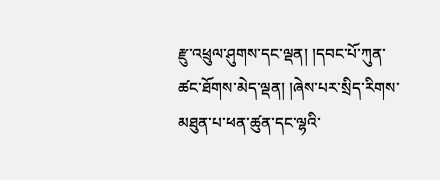རྫུ་འཕྲུལ་ཤུགས་དང་ལྡན། །དབང་པོ་ཀུན་ཚང་ཐོགས་མེད་ལྡན། །ཞེས་པར་སྲིད་རིགས་མཐུན་པ་ཕན་ཚུན་དང་ལྷའི་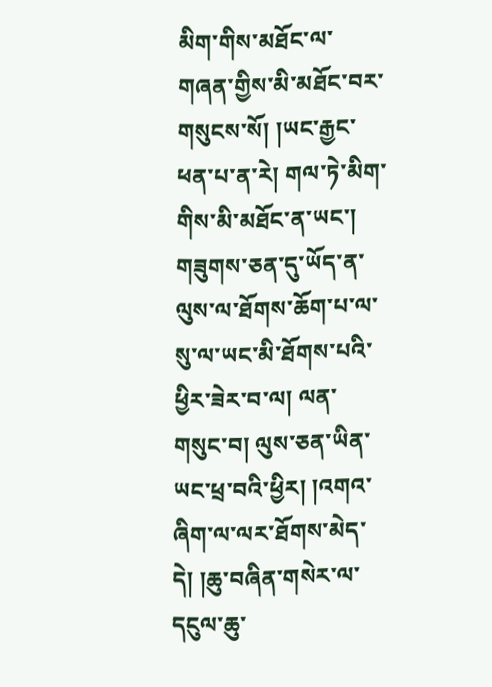མིག་གིས་མཐོང་ལ་གཞན་གྱིས་མི་མཐོང་བར་གསུངས་སོ། །ཡང་རྒྱང་ཕན་པ་ན་རེ། གལ་ཏེ་མིག་གིས་མི་མཐོང་ན་ཡང་། གཟུགས་ཅན་དུ་ཡོད་ན་ལུས་ལ་ཐོགས་ཆོག་པ་ལ་སུ་ལ་ཡང་མི་ཐོགས་པའི་ཕྱིར་ཟེར་བ་ལ། ལན་གསུང་བ། ལུས་ཅན་ཡིན་ཡང་ཕྲ་བའི་ཕྱིར། །འགའ་ཞིག་ལ་ལར་ཐོགས་མེད་དེ། །ཆུ་བཞིན་གསེར་ལ་དངུལ་ཆུ་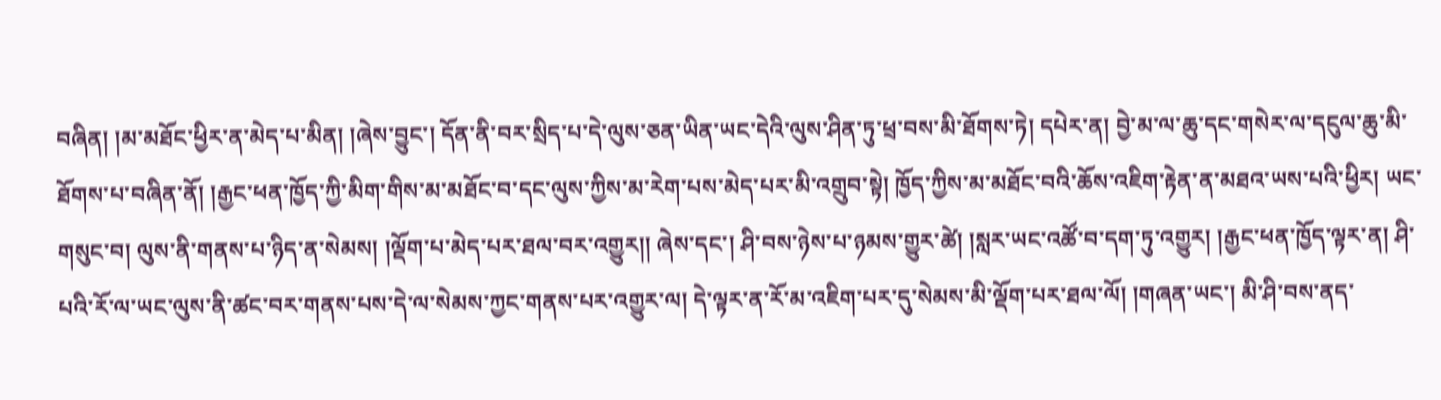བཞིན། །མ་མཐོང་ཕྱིར་ན་མེད་པ་མིན། །ཞེས་བྱུང་། དོན་ནི་བར་སྲིད་པ་དེ་ལུས་ཅན་ཡིན་ཡང་དེའི་ལུས་ཤིན་ཏུ་ཕྲ་བས་མི་ཐོགས་ཏེ། དཔེར་ན། བྱེ་མ་ལ་ཆུ་དང་གསེར་ལ་དངུལ་ཆུ་མི་ཐོགས་པ་བཞིན་ནོ། །རྒྱང་ཕན་ཁྱོད་ཀྱི་མིག་གིས་མ་མཐོང་བ་དང་ལུས་ཀྱིས་མ་རེག་པས་མེད་པར་མི་འགྲུབ་སྟེ། ཁྱོད་ཀྱིས་མ་མཐོང་བའི་ཆོས་འཇིག་རྟེན་ན་མཐའ་ཡས་པའི་ཕྱིར། ཡང་གསུང་བ། ལུས་ནི་གནས་པ་ཉིད་ན་སེམས། །ལྡོག་པ་མེད་པར་ཐལ་བར་འགྱུར།། ཞེས་དང་། ཤི་བས་ཉེས་པ་ཉམས་གྱུར་ཚེ། །སླར་ཡང་འཚོ་བ་དག་ཏུ་འགྱུར། །རྒྱང་ཕན་ཁྱོད་ལྟར་ན། ཤི་པའི་རོ་ལ་ཡང་ལུས་ནི་ཚང་བར་གནས་པས་དེ་ལ་སེམས་ཀྱང་གནས་པར་འགྱུར་ལ། དེ་ལྟར་ན་རོ་མ་འཇིག་པར་དུ་སེམས་མི་ལྡོག་པར་ཐལ་ལོ། །གཞན་ཡང་། མི་ཤི་བས་ནད་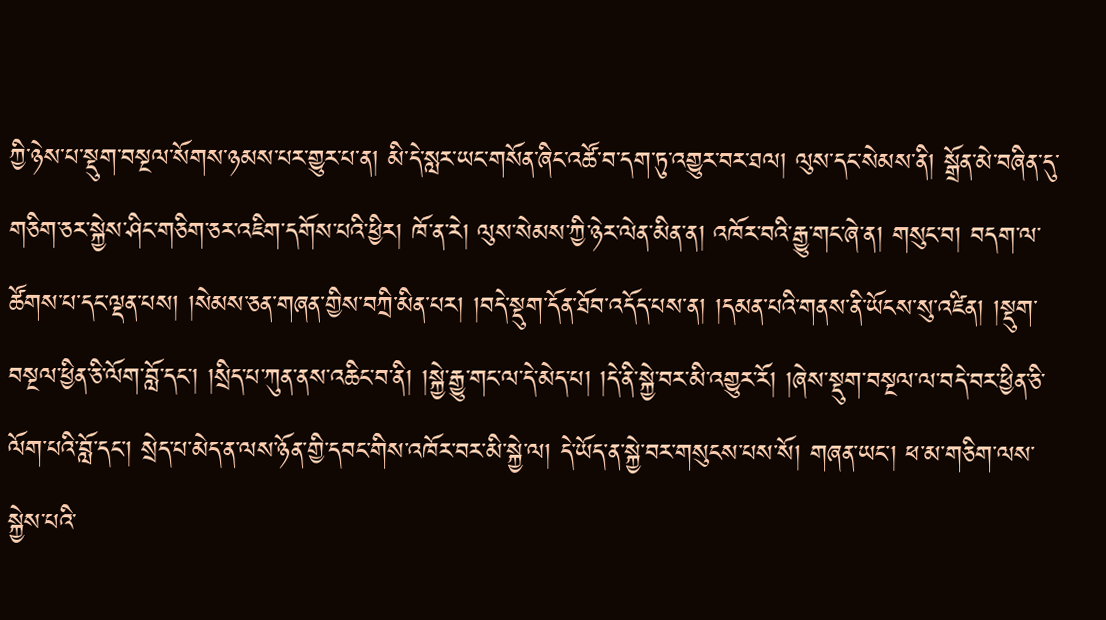ཀྱི་ཉེས་པ་སྡུག་བསྔལ་སོགས་ཉམས་པར་གྱུར་པ་ན། མི་དེ་སླར་ཡང་གསོན་ཞིང་འཚོ་བ་དག་ཏུ་འགྱུར་བར་ཐལ། ལུས་དང་སེམས་ནི། སྒྲོན་མེ་བཞིན་དུ་གཅིག་ཅར་སྐྱེས་ཤིང་གཅིག་ཅར་འཇིག་དགོས་པའི་ཕྱིར། ཁོ་ན་རེ། ལུས་སེམས་ཀྱི་ཉེར་ལེན་མིན་ན། འཁོར་བའི་རྒྱུ་གང་ཞེ་ན། གསུང་བ། བདག་ལ་ཚོགས་པ་དང་ལྡན་པས། །སེམས་ཅན་གཞན་གྱིས་བཀྲི་མིན་པར། །བདེ་སྡུག་དོན་ཐོབ་འདོད་པས་ན། །དམན་པའི་གནས་ནི་ཡོངས་སུ་འཛིན། །སྡུག་བསྔལ་ཕྱིན་ཅི་ལོག་བློ་དང་། །སྲིད་པ་ཀུན་ནས་འཆིང་བ་ནི། །སྐྱེ་རྒྱུ་གང་ལ་དེ་མེད་པ། །དེ་ནི་སྐྱེ་བར་མི་འགྱུར་རོ། །ཞེས་སྡུག་བསྔལ་ལ་བདེ་བར་ཕྱིན་ཅི་ལོག་པའི་བློ་དང་། སྲེད་པ་མེད་ན་ལས་ཉོན་གྱི་དབང་གིས་འཁོར་བར་མི་སྐྱེ་ལ། དེ་ཡོད་ན་སྐྱེ་བར་གསུངས་པས་སོ། གཞན་ཡང་། ཕ་མ་གཅིག་ལས་སྐྱེས་པའི་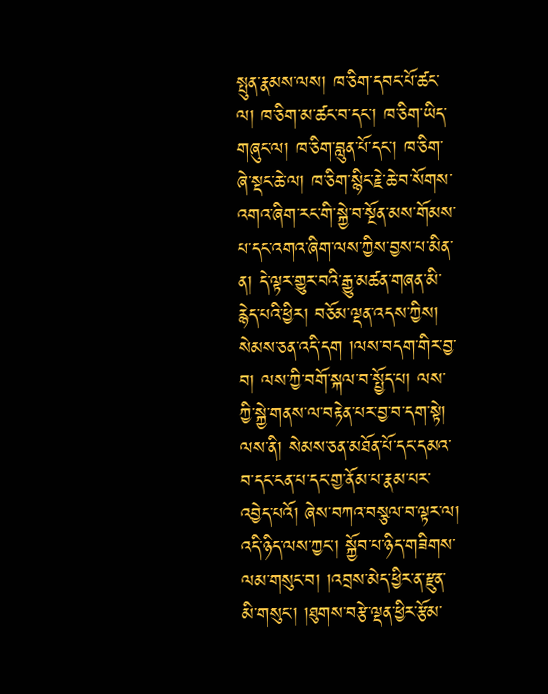སྤུན་རྣམས་ལས། ཁ་ཅིག་དབང་པོ་ཚང་ལ། ཁ་ཅིག་མ་ཚང་བ་དང་། ཁ་ཅིག་ཡིད་གཞུང་ལ། ཁ་ཅིག་བླུན་པོ་དང་། ཁ་ཅིག་ཞེ་སྡང་ཆེ་ལ། ཁ་ཅིག་སྙིང་རྗེ་ཆེ་བ་སོགས་འགའ་ཞིག་རང་གི་སྐྱེ་བ་སྔོན་མས་གོམས་པ་དང་འགའ་ཞིག་ལས་ཀྱིས་བྱས་པ་མིན་ན། དེ་ལྟར་གྱུར་བའི་རྒྱུ་མཚན་གཞན་མི་རྙེད་པའི་ཕྱིར། བཅོམ་ལྡན་འདས་ཀྱིས། སེམས་ཅན་འདི་དག །ལས་བདག་གིར་བྱ་བ། ལས་ཀྱི་བགོ་སྐལ་བ་སྤྱོད་པ། ལས་ཀྱི་སྐྱེ་གནས་ལ་བརྟེན་པར་བྱ་བ་དག་སྟེ། ལས་ནི། སེམས་ཅན་མཐོན་པོ་དང་དམའ་བ་དང་ངན་པ་དང་གྱ་ནོམ་པ་རྣམ་པར་འབྱེད་པའོ། ཞེས་བཀའ་བསྩལ་བ་ལྟར་ལ། འདི་ཉིད་ལས་ཀྱང་། སྐྱོབ་པ་ཉིད་གཟིགས་ལམ་གསུང་བ། །འབྲས་མེད་ཕྱིར་ན་རྫུན་མི་གསུང་། །ཐུགས་བརྩེ་ལྡན་ཕྱིར་རྩོམ་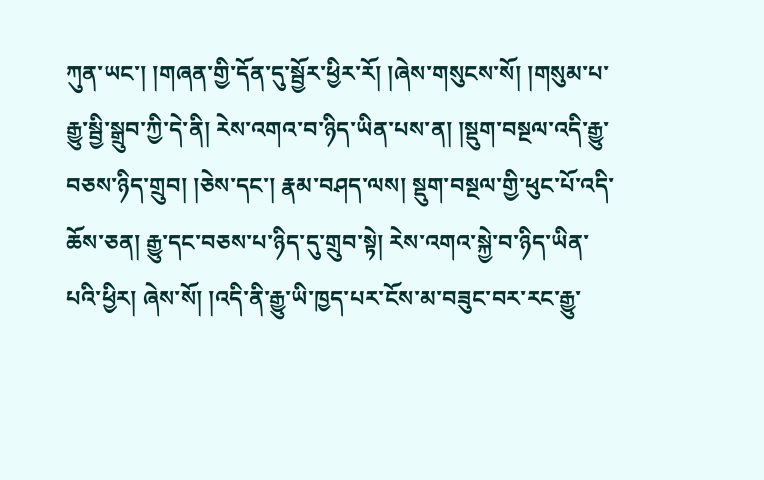ཀུན་ཡང་། །གཞན་གྱི་དོན་དུ་སྦྱོར་ཕྱིར་རོ། །ཞེས་གསུངས་སོ། །གསུམ་པ་རྒྱུ་སྦྱི་སྒྲུབ་ཀྱི་དེ་ནི། རེས་འགའ་བ་ཉིད་ཡིན་པས་ན། །སྡུག་བསྔལ་འདི་རྒྱུ་བཅས་ཉིད་གྲུབ། །ཅེས་དང་། རྣམ་བཤད་ལས། སྡུག་བསྔལ་གྱི་ཕུང་པོ་འདི་ཆོས་ཅན། རྒྱུ་དང་བཅས་པ་ཉིད་དུ་གྲུབ་སྟེ། རེས་འགའ་སྐྱེ་བ་ཉིད་ཡིན་པའི་ཕྱིར། ཞེས་སོ། །འདི་ནི་རྒྱུ་ཡི་ཁྱད་པར་ངོས་མ་བཟུང་བར་རང་རྒྱུ་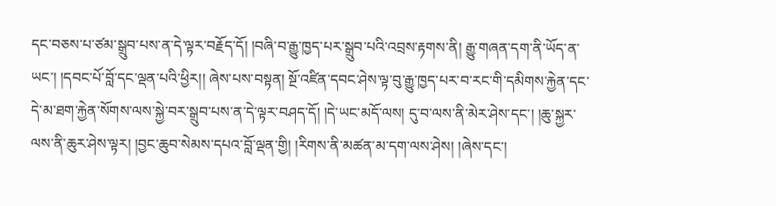དང་བཅས་པ་ཙམ་སྒྲུབ་པས་ན་དེ་ལྟར་བརྗོད་དོ། །བཞི་བ་རྒྱུ་ཁྱད་པར་སྒྲུབ་པའི་འབྲས་རྟགས་ནི། རྒྱུ་གཞན་དག་ནི་ཡོད་ན་ཡང་། །དབང་པོ་བློ་དང་ལྡན་པའི་ཕྱིར།། ཞེས་པས་བསྟན། སྔོ་འཛིན་དབང་ཤེས་ལྟ་བུ་རྒྱུ་ཁྱད་པར་བ་རང་གི་དམིགས་རྐྱེན་དང་དེ་མ་ཐག་རྐྱེན་སོགས་ལས་སྐྱེ་བར་སྒྲུབ་པས་ན་དེ་ལྟར་བཤད་དོ། །དེ་ཡང་མདོ་ལས། དུ་བ་ལས་ནི་མེར་ཤེས་དང་། །ཆུ་སྐྱར་ལས་ནི་ཆུར་ཤེས་ལྟར། །བྱང་ཆུབ་སེམས་དཔའ་བློ་ལྡན་གྱི། །རིགས་ནི་མཚན་མ་དག་ལས་ཤེས། །ཞེས་དང་།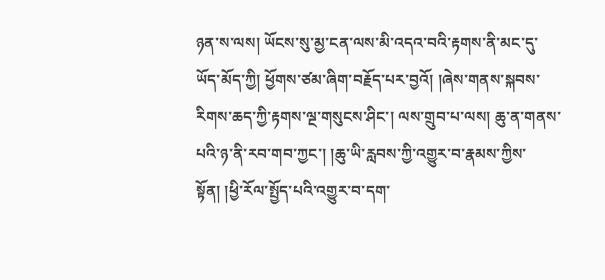ཉན་ས་ལས། ཡོངས་སུ་མྱ་ངན་ལས་མི་འདའ་བའི་རྟགས་ནི་མང་དུ་ཡོད་མོད་ཀྱི། ཕྱོགས་ཙམ་ཞིག་བརྗོད་པར་བྱའོ། །ཞེས་གནས་སྐབས་རིགས་ཆད་ཀྱི་རྟགས་ལྔ་གསུངས་ཤིང་། ལས་གྲུབ་པ་ལས། ཆུ་ན་གནས་པའི་ཉ་ནི་རབ་གབ་ཀྱང་། །ཆུ་ཡི་རླབས་ཀྱི་འགྱུར་བ་རྣམས་ཀྱིས་སྟོན། །ཕྱི་རོལ་སྤྱོད་པའི་འགྱུར་བ་དག་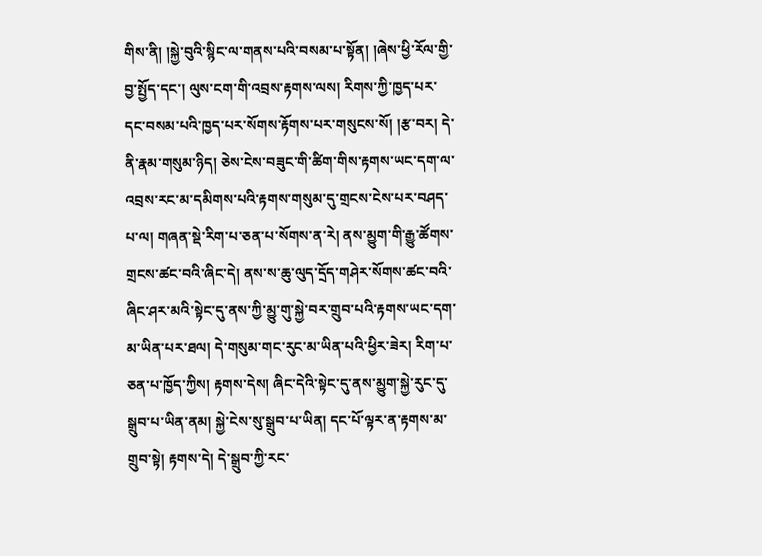གིས་ནི། །སྐྱེ་བུའི་སྙིང་ལ་གནས་པའི་བསམ་པ་སྟོན། །ཞེས་ཕྱི་རོལ་གྱི་བྱ་སྤྱོད་དང་། ལུས་ངག་གི་འབྲས་རྟགས་ལས། རིགས་ཀྱི་ཁྱད་པར་དང་བསམ་པའི་ཁྱད་པར་སོགས་རྟོགས་པར་གསུངས་སོ། །རྩ་བར། དེ་ནི་རྣམ་གསུམ་ཉིད། ཅེས་ངེས་བཟུང་གི་ཚིག་གིས་རྟགས་ཡང་དག་ལ་འབྲས་རང་མ་དམིགས་པའི་རྟགས་གསུམ་དུ་གྲངས་ངེས་པར་བཤད་པ་ལ། གཞན་སྡེ་རིག་པ་ཅན་པ་སོགས་ན་རེ། ནས་མྱུག་གི་རྒྱུ་ཚོགས་གྲངས་ཚང་བའི་ཞིང་དེ། ནས་ས་ཆུ་ལུད་དྲོད་གཤེར་སོགས་ཚང་བའི་ཞིང་ཤར་མའི་སྟེང་དུ་ནས་ཀྱི་མྱུ་གུ་སྐྱེ་བར་གྲུབ་པའི་རྟགས་ཡང་དག་མ་ཡིན་པར་ཐལ། དེ་གསུམ་གང་རུང་མ་ཡིན་པའི་ཕྱིར་ཟེར། རིག་པ་ཅན་པ་ཁྱོད་ཀྱིས། རྟགས་དེས། ཞིང་དེའི་སྟེང་དུ་ནས་མྱུག་སྐྱེ་རུང་དུ་སྒྲུབ་པ་ཡིན་ནམ། སྐྱེ་ངེས་སུ་སྒྲུབ་པ་ཡིན། དང་པོ་ལྟར་ན་རྟགས་མ་གྲུབ་སྟེ། རྟགས་དེ། དེ་སྒྲུབ་ཀྱི་རང་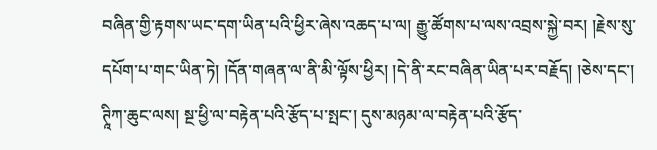བཞིན་གྱི་རྟགས་ཡང་དག་ཡིན་པའི་ཕྱིར་ཞེས་འཆད་པ་ལ། རྒྱུ་ཚོགས་པ་ལས་འབྲས་སྐྱེ་བར། །རྗེས་སུ་དཔོག་པ་གང་ཡིན་ཏེ། །དོན་གཞན་ལ་ནི་མི་ལྟོས་ཕྱིར། །དེ་ནི་རང་བཞིན་ཡིན་པར་བརྗོད། །ཅེས་དང་། ཊཱིཀ་ཆུང་ལས། སྔ་ཕྱི་ལ་བརྟེན་པའི་རྩོད་པ་སྤང་། དུས་མཉམ་ལ་བརྟེན་པའི་རྩོད་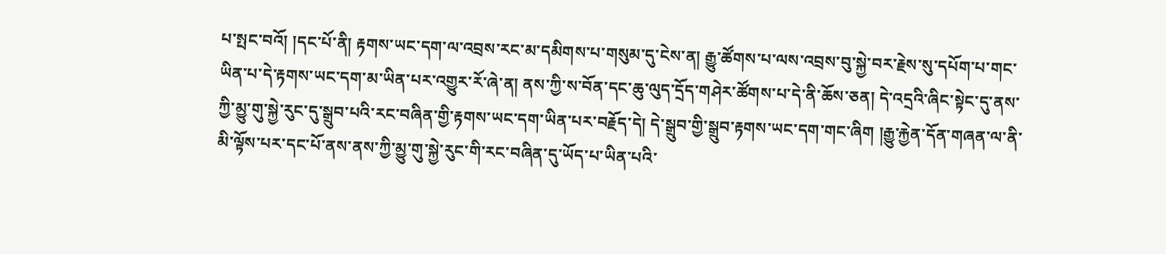པ་སྤང་བའོ། །དང་པོ་ནི། རྟགས་ཡང་དག་ལ་འབྲས་རང་མ་དམིགས་པ་གསུམ་དུ་ངེས་ན། རྒྱུ་ཚོགས་པ་ལས་འབྲས་བུ་སྐྱེ་བར་རྗེས་སུ་དཔོག་པ་གང་ཡིན་པ་དེ་རྟགས་ཡང་དག་མ་ཡིན་པར་འགྱུར་རོ་ཞེ་ན། ནས་ཀྱི་ས་བོན་དང་ཆུ་ལུད་དྲོད་གཤེར་ཚོགས་པ་དེ་ནི་ཆོས་ཅན། དེ་འདྲའི་ཞིང་སྟེང་དུ་ནས་ཀྱི་མྱུ་གུ་སྐྱེ་རུང་དུ་སྒྲུབ་པའི་རང་བཞིན་གྱི་རྟགས་ཡང་དག་ཡིན་པར་བརྗོད་དེ། དེ་སྒྲུབ་གྱི་སྒྲུབ་རྟགས་ཡང་དག་གང་ཞིག །རྒྱུ་རྐྱེན་དོན་གཞན་ལ་ནི་མི་ལྟོས་པར་དང་པོ་ནས་ནས་ཀྱི་མྱུ་གུ་སྐྱེ་རུང་གི་རང་བཞིན་དུ་ཡོད་པ་ཡིན་པའི་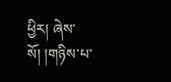ཕྱིར། ཞེས་སོ། །གཉིས་པ་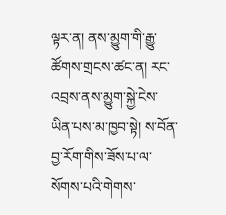ལྟར་ན། ནས་མྱུག་གི་རྒྱུ་ཚོགས་གྲངས་ཚང་ན། རང་འབྲས་ནས་མྱུག་སྐྱེ་ངེས་ཡིན་པས་མ་ཁྱབ་སྟེ། ས་བོན་བྱ་རོག་གིས་ཟོས་པ་ལ་སོགས་པའི་གེགས་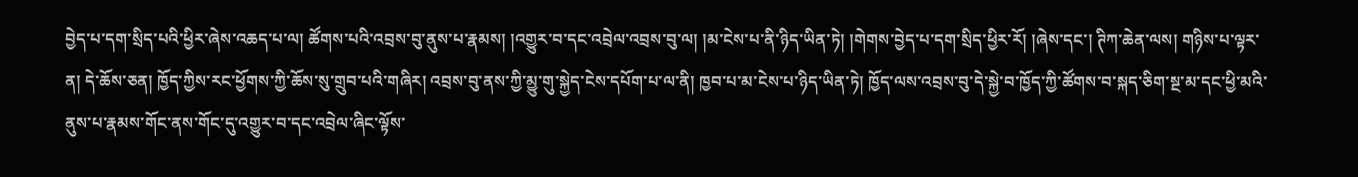བྱེད་པ་དག་སྲིད་པའི་ཕྱིར་ཞེས་འཆད་པ་ལ། ཚོགས་པའི་འབྲས་བུ་ནུས་པ་རྣམས། །འགྱུར་བ་དང་འབྲེལ་འབྲས་བུ་ལ། །མ་ངེས་པ་ནི་ཉིད་ཡིན་ཏེ། །གེགས་བྱེད་པ་དག་སྲིད་ཕྱིར་རོ། །ཞེས་དང་། ཊིཀ་ཆེན་ལས། གཉིས་པ་ལྟར་ན། དེ་ཆོས་ཅན། ཁྱོད་ཀྱིས་རང་ཕྱོགས་ཀྱི་ཆོས་སུ་གྲུབ་པའི་གཞིར། འབྲས་བུ་ནས་ཀྱི་མྱུ་གུ་སྐྱེད་ངེས་དཔོག་པ་ལ་ནི། ཁྱབ་པ་མ་ངེས་པ་ཉིད་ཡིན་ཏེ། ཁྱོད་ལས་འབྲས་བུ་དེ་སྐྱེ་བ་ཁྱོད་ཀྱི་ཚོགས་བ་སྐད་ཅིག་སྔ་མ་དང་ཕྱི་མའི་ནུས་པ་རྣམས་གོང་ནས་གོང་དུ་འགྱུར་བ་དང་འབྲེལ་ཞིང་ལྟོས་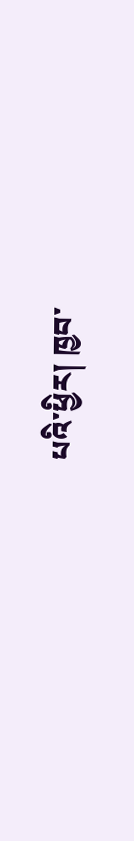པའི་ཕྱིར། ཁྱབ་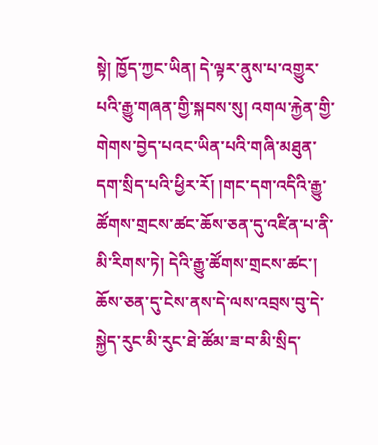སྟེ། ཁྱོད་ཀྱང་ཡིན། དེ་ལྟར་ནུས་པ་འགྱུར་པའི་རྒྱུ་གཞན་གྱི་སྐབས་སུ། འགལ་རྐྱེན་གྱི་གེགས་བྱེད་པའང་ཡིན་པའི་གཞི་མཐུན་དག་སྲིད་པའི་ཕྱིར་རོ། །གང་དག་འདིའི་རྒྱུ་ཚོགས་གྲངས་ཚང་ཆོས་ཅན་དུ་འཛིན་པ་ནི་མི་རིགས་ཏེ། དེའི་རྒྱུ་ཚོགས་གྲངས་ཚང་། ཆོས་ཅན་དུ་ངེས་ནས་དེ་ལས་འབྲས་བུ་དེ་སྐྱེད་རུང་མི་རུང་ཐེ་ཚོམ་ཟ་བ་མི་སྲིད་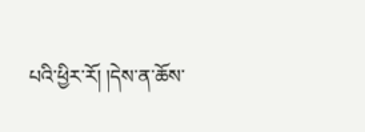པའི་ཕྱིར་རོ། །དེས་ན་ཆོས་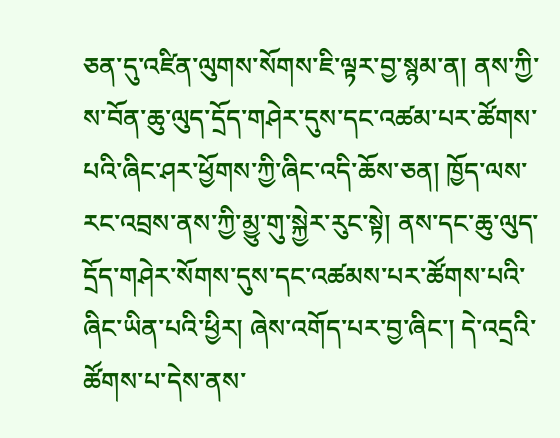ཅན་དུ་འཛིན་ལུགས་སོགས་ཇི་ལྟར་བྱ་སྙམ་ན། ནས་ཀྱི་ས་བོན་ཆུ་ལུད་དྲོད་གཤེར་དུས་དང་འཚམ་པར་ཚོགས་པའི་ཞིང་ཤར་ཕྱོགས་ཀྱི་ཞིང་འདི་ཆོས་ཅན། ཁྱོད་ལས་རང་འབྲས་ནས་ཀྱི་མྱུ་གུ་སྐྱེར་རུང་སྟེ། ནས་དང་ཆུ་ལུད་དྲོད་གཤེར་སོགས་དུས་དང་འཚམས་པར་ཚོགས་པའི་ཞིང་ཡིན་པའི་ཕྱིར། ཞེས་འགོད་པར་བྱ་ཞིང་། དེ་འདྲའི་ཚོགས་པ་དེས་ནས་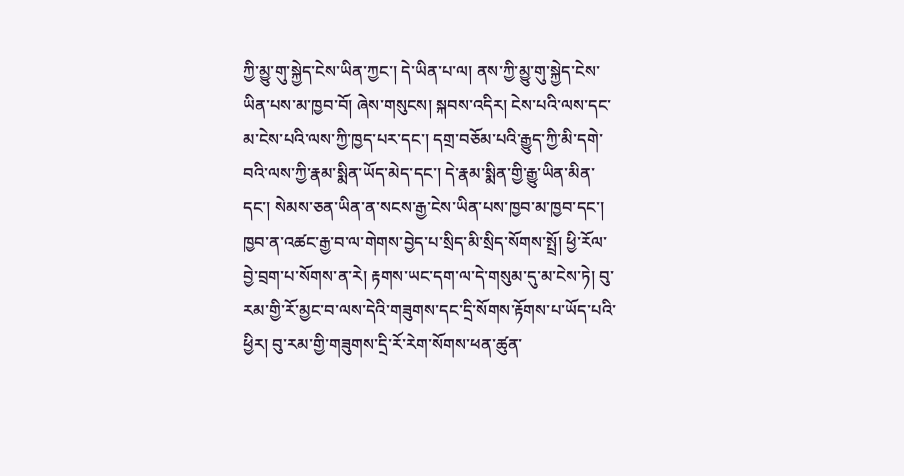ཀྱི་མྱུ་གུ་སྐྱེད་ངེས་ཡིན་ཀྱང་། དེ་ཡིན་པ་ལ། ནས་ཀྱི་མྱུ་གུ་སྐྱེད་ངེས་ཡིན་པས་མ་ཁྱབ་བོ། ཞེས་གསུངས། སྐབས་འདིར། ངེས་པའི་ལས་དང་མ་ངེས་པའི་ལས་ཀྱི་ཁྱད་པར་དང་། དགྲ་བཅོམ་པའི་རྒྱུད་ཀྱི་མི་དགེ་བའི་ལས་ཀྱི་རྣམ་སྨིན་ཡོད་མེད་དང་། དེ་རྣམ་སྨིན་གྱི་རྒྱུ་ཡིན་མིན་དང་། སེམས་ཅན་ཡིན་ན་སངས་རྒྱ་ངེས་ཡིན་པས་ཁྱབ་མ་ཁྱབ་དང་། ཁྱབ་ན་འཚང་རྒྱ་བ་ལ་གེགས་བྱེད་པ་སྲིད་མི་སྲིད་སོགས་སྤྲོ། ཕྱི་རོལ་བྱེ་བྲག་པ་སོགས་ན་རེ། རྟགས་ཡང་དག་ལ་དེ་གསུམ་དུ་མ་ངེས་ཏེ། བུ་རམ་གྱི་རོ་མྱང་བ་ལས་དེའི་གཟུགས་དང་དྲི་སོགས་རྟོགས་པ་ཡོད་པའི་ཕྱིར། བུ་རམ་གྱི་གཟུགས་དྲི་རོ་རེག་སོགས་ཕན་ཚུན་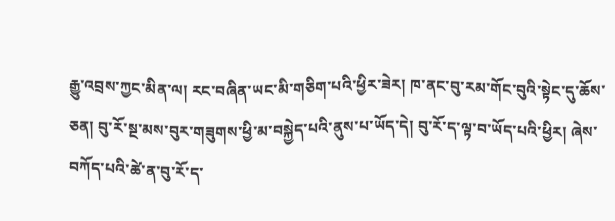རྒྱུ་འབྲས་ཀྱང་མིན་ལ། རང་བཞིན་ཡང་མི་གཅིག་པའི་ཕྱིར་ཟེར། ཁ་ནང་བུ་རམ་གོང་བུའི་སྟེང་དུ་ཆོས་ཅན། བུ་རོ་སྔ་མས་བུར་གཟུགས་ཕྱི་མ་བསྐྱེད་པའི་ནུས་པ་ཡོད་དེ། བུ་རོ་ད་ལྟ་བ་ཡོད་པའི་ཕྱིར། ཞེས་བཀོད་པའི་ཚེ་ན་བུ་རོ་ད་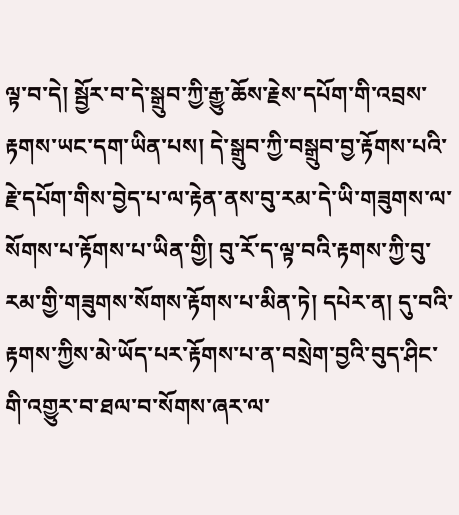ལྟ་བ་དེ། སྦྱོར་བ་དེ་སྒྲུབ་ཀྱི་རྒྱུ་ཆོས་རྗེས་དཔོག་གི་འབྲས་རྟགས་ཡང་དག་ཡིན་པས། དེ་སྒྲུབ་ཀྱི་བསྒྲུབ་བྱ་རྟོགས་པའི་རྗེ་དཔོག་གིས་བྱེད་པ་ལ་རྟེན་ནས་བུ་རམ་དེ་ཡི་གཟུགས་ལ་སོགས་པ་རྟོགས་པ་ཡིན་གྱི། བུ་རོ་ད་ལྟ་བའི་རྟགས་ཀྱི་བུ་རམ་གྱི་གཟུགས་སོགས་རྟོགས་པ་མིན་ཏེ། དཔེར་ན། དུ་བའི་རྟགས་ཀྱིས་མེ་ཡོད་པར་རྟོགས་པ་ན་བསྲེག་བྱའི་བུད་ཤིང་གི་འགྱུར་བ་ཐལ་བ་སོགས་ཞར་ལ་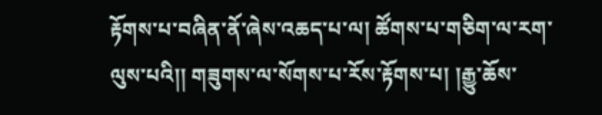རྟོགས་པ་བཞིན་ནོ་ཞེས་འཆད་པ་ལ། ཚོགས་པ་གཅིག་ལ་རག་ལུས་པའི།། གཟུགས་ལ་སོགས་པ་རོས་རྟོགས་པ། །རྒྱུ་ཆོས་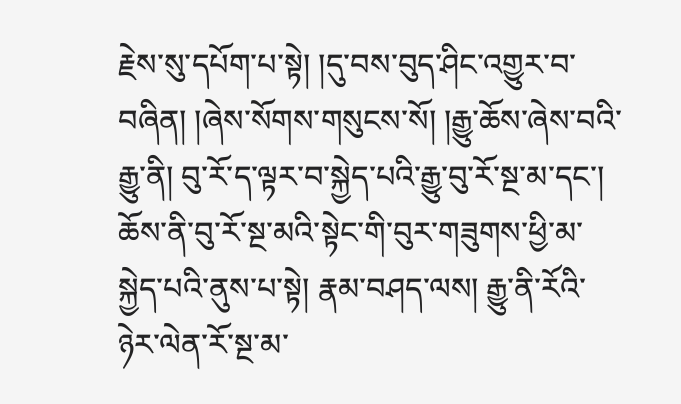རྗེས་སུ་དཔོག་པ་སྟེ། །དུ་བས་བུད་ཤིང་འགྱུར་བ་བཞིན། །ཞེས་སོགས་གསུངས་སོ། །རྒྱུ་ཆོས་ཞེས་བའི་རྒྱུ་ནི། བུ་རོ་ད་ལྟར་བ་སྐྱེད་པའི་རྒྱུ་བུ་རོ་སྔ་མ་དང་། ཆོས་ནི་བུ་རོ་སྔ་མའི་སྟེང་གི་བུར་གཟུགས་ཕྱི་མ་སྐྱེད་པའི་ནུས་པ་སྟེ། རྣམ་བཤད་ལས། རྒྱུ་ནི་རོའི་ཉེར་ལེན་རོ་སྔ་མ་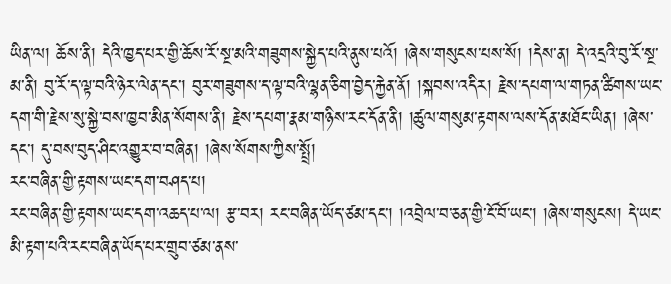ཡིན་ལ། ཆོས་ནི། དེའི་ཁྱད་པར་གྱི་ཆོས་རོ་སྔ་མའི་གཟུགས་སྐྱེད་པའི་ནུས་པའོ། །ཞེས་གསུངས་པས་སོ། །དེས་ན། དེ་འདྲའི་བུ་རོ་སྔ་མ་ནི། བུ་རོ་ད་ལྟ་བའི་ཉེར་ལེན་དང་། བུར་གཟུགས་ད་ལྟ་བའི་ལྷན་ཅིག་བྱེད་རྐྱེན་ནོ། །སྐབས་འདིར། རྗེས་དཔག་ལ་གཏན་ཚིགས་ཡང་དག་གི་རྗེས་སུ་སྐྱེ་བས་ཁྱབ་མིན་སོགས་ནི། རྗེས་དཔག་རྣམ་གཉིས་རང་དོན་ནི། །ཚུལ་གསུམ་རྟགས་ལས་དོན་མཐོང་ཡིན། །ཞེས་དང་། དུ་བས་བུད་ཤིང་འགྱུར་བ་བཞིན། །ཞེས་སོགས་ཀྱིས་སྤྲོ།
རང་བཞིན་གྱི་རྟགས་ཡང་དག་བཤད་པ།
རང་བཞིན་གྱི་རྟགས་ཡང་དག་འཆད་པ་ལ། རྩ་བར། རང་བཞིན་ཡོད་ཙམ་དང་། །འབྲེལ་བ་ཅན་གྱི་ངོ་བོ་ཡང་། །ཞེས་གསུངས། དེ་ཡང་མི་རྟག་པའི་རང་བཞིན་ཡོད་པར་གྲུབ་ཙམ་ནས་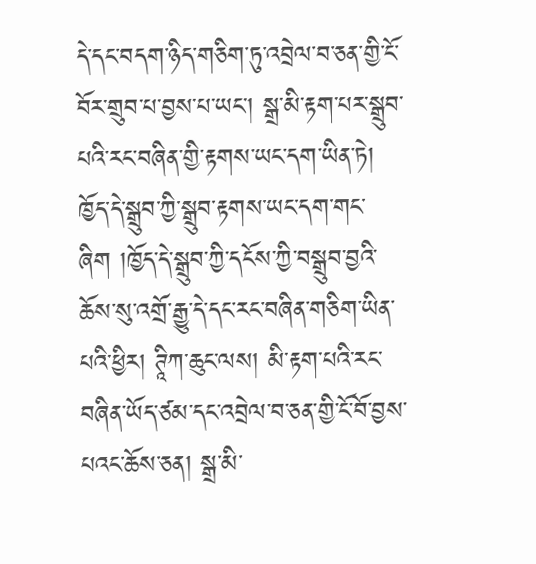དེ་དང་བདག་ཉིད་གཅིག་ཏུ་འབྲེལ་བ་ཅན་གྱི་ངོ་བོར་གྲུབ་པ་བྱས་པ་ཡང་། སྒྲ་མི་རྟག་པར་སྒྲུབ་པའི་རང་བཞིན་གྱི་རྟགས་ཡང་དག་ཡིན་ཏེ། ཁྱོད་དེ་སྒྲུབ་ཀྱི་སྒྲུབ་རྟགས་ཡང་དག་གང་ཞིག །ཁྱོད་དེ་སྒྲུབ་ཀྱི་དངོས་ཀྱི་བསྒྲུབ་བྱའི་ཆོས་སུ་འགྲོ་རྒྱུ་དེ་དང་རང་བཞིན་གཅིག་ཡིན་པའི་ཕྱིར། ཊཱིཀ་ཆུང་ལས། མི་རྟག་པའི་རང་བཞིན་ཡོད་ཙམ་དང་འབྲེལ་བ་ཅན་གྱི་ངོ་བོ་བྱས་པའང་ཆོས་ཅན། སྒྲ་མི་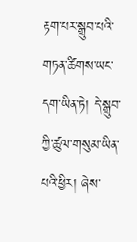རྟག་པར་སྒྲུབ་པའི་གཏན་ཚིགས་ཡང་དག་ཡིན་ཏེ། དེ་སྒྲུབ་ཀྱི་ཚུལ་གསུམ་ཡིན་པའི་ཕྱིར། ཞེས་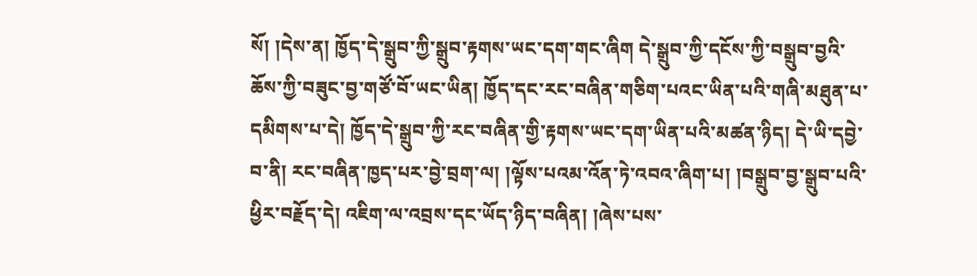སོ། །དེས་ན། ཁྱོད་དེ་སྒྲུབ་ཀྱི་སྒྲུབ་རྟགས་ཡང་དག་གང་ཞིག དེ་སྒྲུབ་ཀྱི་དངོས་ཀྱི་བསྒྲུབ་བྱའི་ཆོས་ཀྱི་བཟུང་བྱ་གཙོ་བོ་ཡང་ཡིན། ཁྱོད་དང་རང་བཞིན་གཅིག་པའང་ཡིན་པའི་གཞི་མཐུན་པ་དམིགས་པ་དེ། ཁྱོད་དེ་སྒྲུབ་ཀྱི་རང་བཞིན་གྱི་རྟགས་ཡང་དག་ཡིན་པའི་མཚན་ཉིད། དེ་ཡི་དབྱེ་བ་ནི། རང་བཞིན་ཁྱད་པར་བྱེ་བྲག་ལ། །ལྟོས་པའམ་འོན་ཏེ་འབའ་ཞིག་པ། །བསྒྲུབ་བྱ་སྒྲུབ་པའི་ཕྱིར་བརྗོད་དེ། འཇིག་ལ་འབྲས་དང་ཡོད་ཉིད་བཞིན། །ཞེས་པས་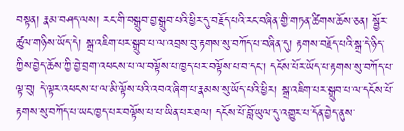བསྟན། རྣམ་བཤད་ལས། རང་གི་བསྒྲུབ་བྱ་སྒྲུབ་པའི་ཕྱིར་དུ་བརྗོད་པའི་རང་བཞིན་གྱི་གཏན་ཚིགས་ཆོས་ཅན། སྦྱོར་ཚུལ་གཉིས་ཡོད་དེ། སྒྲ་འཇིག་པར་སྒྲུབ་པ་ལ་འབྲས་བུ་རྟགས་སུ་བཀོད་པ་བཞིན་དུ། རྟགས་བརྗོད་པའི་སྒྲ་དེ་ཉིད་ཀྱིས་བྱེད་ཆོས་ཀྱི་བྱེ་བྲག་འཕངས་པ་ལ་བལྟོས་པ་ཁྱད་པར་བལྟོས་པ་བ་དང་། དངོས་པོར་ཡོད་པ་རྟགས་སུ་བཀོད་པ་ལྟ་བུ། དེ་ལྟར་འཕངས་པ་ལ་མི་ལྟོས་པའི་འབའ་ཞིག་པ་རྣམས་སུ་ཡོད་པའི་ཕྱིར། སྒྲ་འཇིག་པར་སྒྲུབ་པ་ལ་དངོས་པོ་རྟགས་སུ་བཀོད་པ་ཡང་ཁྱད་པར་བལྟོས་པ་པ་ཡིན་པར་ཐལ། དངོས་པོ་བློ་ཡུལ་དུ་འགྱུར་པ་དོན་བྱེད་ནུས་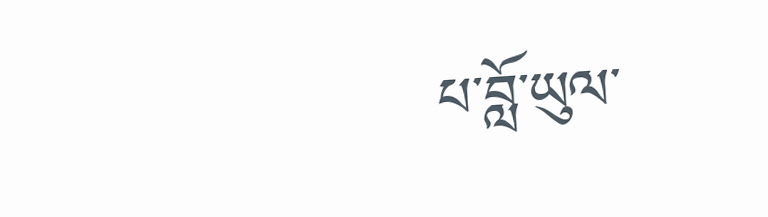པ་བློ་ཡུལ་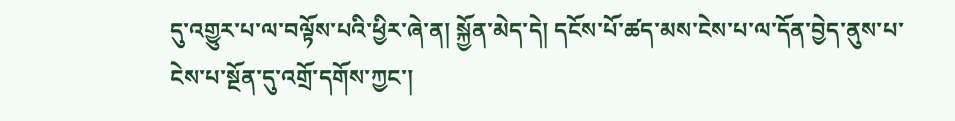དུ་འགྱུར་པ་ལ་བལྟོས་པའི་ཕྱིར་ཞེ་ན། སྐྱོན་མེད་དེ། དངོས་པོ་ཚད་མས་ངེས་པ་ལ་དོན་བྱེད་ནུས་པ་ངེས་པ་སྔོན་དུ་འགྲོ་དགོས་ཀྱང་།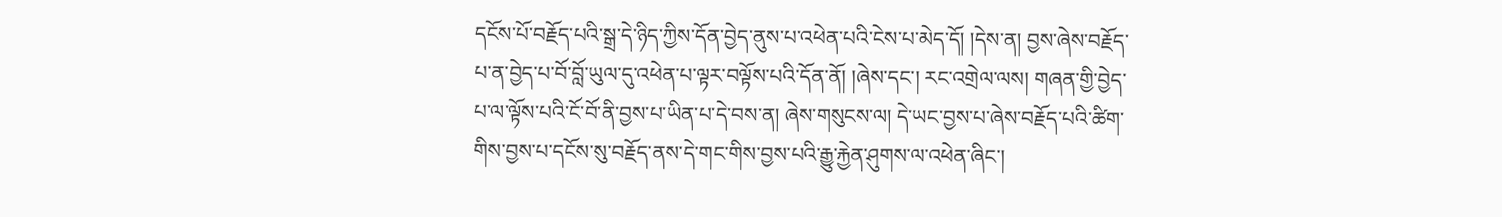དངོས་པོ་བརྗོད་པའི་སྒྲ་དེ་ཉིད་ཀྱིས་དོན་བྱེད་ནུས་པ་འཕེན་པའི་ངེས་པ་མེད་དོ། །དེས་ན། བྱས་ཞེས་བརྗོད་པ་ན་བྱེད་པ་བོ་བློ་ཡུལ་དུ་འཕེན་པ་ལྟར་བལྟོས་པའི་དོན་ནོ། །ཞེས་དང་། རང་འགྲེལ་ལས། གཞན་གྱི་བྱེད་པ་ལ་ལྟོས་པའི་ངོ་བོ་ནི་བྱས་པ་ཡིན་པ་དེ་བས་ན། ཞེས་གསུངས་ལ། དེ་ཡང་བྱས་པ་ཞེས་བརྗོད་པའི་ཚིག་གིས་བྱས་པ་དངོས་སུ་བརྗོད་ནས་དེ་གང་གིས་བྱས་པའི་རྒྱུ་རྐྱེན་ཤུགས་ལ་འཕེན་ཞིང་།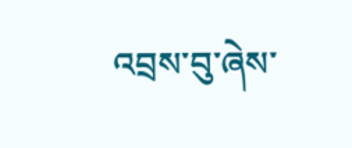འབྲས་བུ་ཞེས་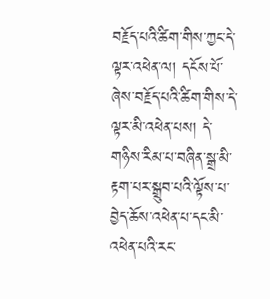བརྗོད་པའི་ཚིག་གིས་ཀྱང་དེ་ལྟར་འཕེན་ལ། དངོས་པོ་ཞེས་བརྗོད་པའི་ཚིག་གིས་དེ་ལྟར་མི་འཕེན་པས། དེ་གཉིས་རིམ་པ་བཞིན་སྒྲ་མི་རྟག་པར་སྒྲུབ་པའི་ལྟོས་པ་བྱེད་ཆོས་འཕེན་པ་དང་མི་འཕེན་པའི་རང་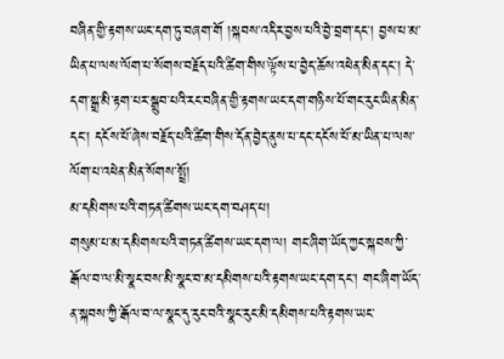བཞིན་གྱི་རྟགས་ཡང་དག་ཏུ་བཞག་གོ །སྐབས་འདིར་བྱས་པའི་བྱེ་བྲག་དང་། བྱས་པ་མ་ཡིན་པ་ལས་ལོག་པ་སོགས་བརྗོད་པའི་ཚིག་གིས་ལྟོས་པ་བྱེད་ཆོས་འཕེན་མིན་དང་། དེ་དག་སྒྲ་མི་རྟག་པར་སྒྲུབ་པའི་རང་བཞིན་གྱི་རྟགས་ཡང་དག་གཉིས་པོ་གང་རུང་ཡིན་མིན་དང་། དངོས་པོ་ཞེས་བརྗོད་པའི་ཚིག་གིས་དོན་བྱེད་ནུས་པ་དང་དངོས་པོ་མ་ཡིན་པ་ལས་ལོག་པ་འཕེན་མིན་སོགས་སྤྲོ།
མ་དམིགས་པའི་གཏན་ཚིགས་ཡང་དག་བཤད་པ།
གསུམ་པ་མ་དམིགས་པའི་གཏན་ཚིགས་ཡང་དག་ལ། གང་ཞིག་ཡོད་ཀྱང་སྐབས་ཀྱི་རྒོལ་བ་ལ་མི་སྣང་བས་མི་སྣང་བ་མ་དམིགས་པའི་རྟགས་ཡང་དག་དང་། གང་ཞིག་ཡོད་ན་སྐབས་ཀྱི་རྒོལ་བ་ལ་སྣང་དུ་རུང་བའི་སྣང་རུང་མི་དམིགས་པའི་རྟགས་ཡང་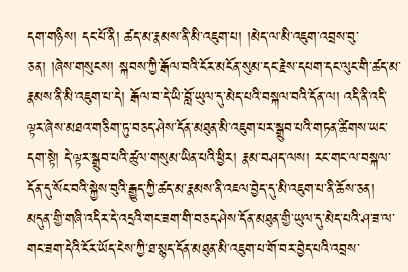དག་གཉིས། དང་པོ་ནི། ཚད་མ་རྣམས་ནི་མི་འཇུག་པ། །མེད་ལ་མི་འཇུག་འབྲས་བུ་ཅན། །ཞེས་གསུངས། སྐབས་ཀྱི་རྒོལ་བའི་ངོར་མངོན་སུམ་དང་རྗེས་དཔག་དང་ལུང་གི་ཚད་མ་རྣམས་ནི་མི་འཇུག་པ་དེ། རྒོལ་བ་དེ་ཡི་བློ་ཡུལ་དུ་མེད་པའི་བསྐལ་བའི་དོན་ལ། འདི་ནི་འདི་ལྟར་ཞེས་མཐའ་གཅིག་ཏུ་བཅད་ཤེས་དོན་མཐུན་མི་འཇུག་པར་སྒྲུབ་པའི་གཏན་ཚིགས་ཡང་དག་སྟེ། དེ་ལྟར་སྒྲུབ་པའི་ཚུལ་གསུམ་ཡིན་པའི་ཕྱིར། རྣམ་བཤད་ལས། རང་གང་ལ་བསྐལ་དོན་དུ་སོང་བའི་སྐྱེས་བུའི་རྒྱུད་ཀྱི་ཚད་མ་རྣམས་ནི་འཇལ་བྱེད་དུ་མི་འཇུག་པ་ནི་ཆོས་ཅན། མདུན་གྱི་གཞི་འདིར་དེ་འདྲའི་གང་ཟག་གི་བཅད་ཤེས་དོན་མཐུན་གྱི་ཡུལ་དུ་མེད་པའི་ཤ་ཟ་ལ་གང་ཟག་དེའི་ངོར་ཡོད་ངེས་ཀྱི་ཐ་སྙད་དོན་མཐུན་མི་འཇུག་པ་གོ་བར་བྱེད་པའི་འབྲས་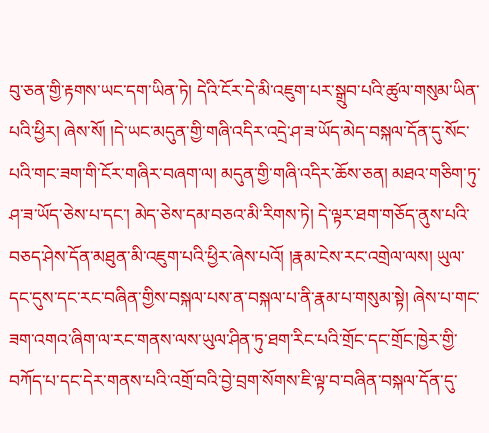བུ་ཅན་གྱི་རྟགས་ཡང་དག་ཡིན་ཏེ། དེའི་ངོར་དེ་མི་འཇུག་པར་སྒྲུབ་པའི་ཚུལ་གསུམ་ཡིན་པའི་ཕྱིར། ཞེས་སོ། །དེ་ཡང་མདུན་གྱི་གཞི་འདིར་འདྲེ་ཤ་ཟ་ཡོད་མེད་བསྐལ་དོན་དུ་སོང་པའི་གང་ཟག་གི་ངོར་གཞིར་བཞག་ལ། མདུན་གྱི་གཞི་འདིར་ཆོས་ཅན། མཐའ་གཅིག་ཏུ་ཤ་ཟ་ཡོད་ཅེས་པ་དང་། མེད་ཅེས་དམ་བཅའ་མི་རིགས་ཏེ། དེ་ལྟར་ཐག་གཅོད་ནུས་པའི་བཅད་ཤེས་དོན་མཐུན་མི་འཇུག་པའི་ཕྱིར་ཞེས་པའོ། །རྣམ་ངེས་རང་འགྲེལ་ལས། ཡུལ་དང་དུས་དང་རང་བཞིན་གྱིས་བསྐལ་པས་ན་བསྐལ་པ་ནི་རྣམ་པ་གསུམ་སྟེ། ཞེས་པ་གང་ཟག་འགའ་ཞིག་ལ་རང་གནས་ལས་ཡུལ་ཤིན་ཏུ་ཐག་རིང་པའི་གྲོང་དང་གྲོང་ཁྱེར་གྱི་བཀོད་པ་དང་དེར་གནས་པའི་འགྲོ་བའི་བྱེ་བྲག་སོགས་ཇི་ལྟ་བ་བཞིན་བསྐལ་དོན་དུ་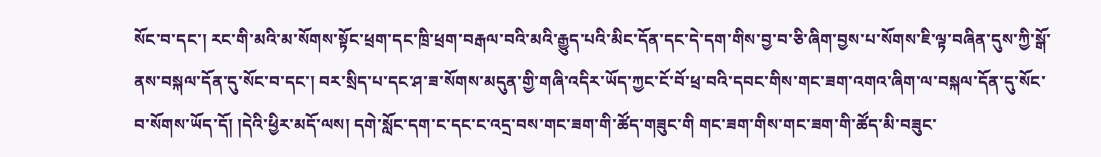སོང་བ་དང་། རང་གི་མའི་མ་སོགས་སྟོང་ཕྲག་དང་ཁྲི་ཕྲག་བརྒལ་བའི་མའི་རྒྱུད་པའི་མིང་དོན་དང་དེ་དག་གིས་བྱ་བ་ཅི་ཞིག་བྱས་པ་སོགས་ཇི་ལྟ་བཞིན་དུས་ཀྱི་སྒོ་ནས་བསྐལ་དོན་དུ་སོང་བ་དང་། བར་སྲིད་པ་དང་ཤ་ཟ་སོགས་མདུན་གྱི་གཞི་འདིར་ཡོད་ཀྱང་ངོ་བོ་ཕྲ་བའི་དབང་གིས་གང་ཟག་འགའ་ཞིག་ལ་བསྐལ་དོན་དུ་སོང་བ་སོགས་ཡོད་དོ། །དེའི་ཕྱིར་མདོ་ལས། དགེ་སློང་དག་ང་དང་ང་འདྲ་བས་གང་ཟག་གི་ཚོད་གཟུང་གི གང་ཟག་གིས་གང་ཟག་གི་ཚོད་མི་བཟུང་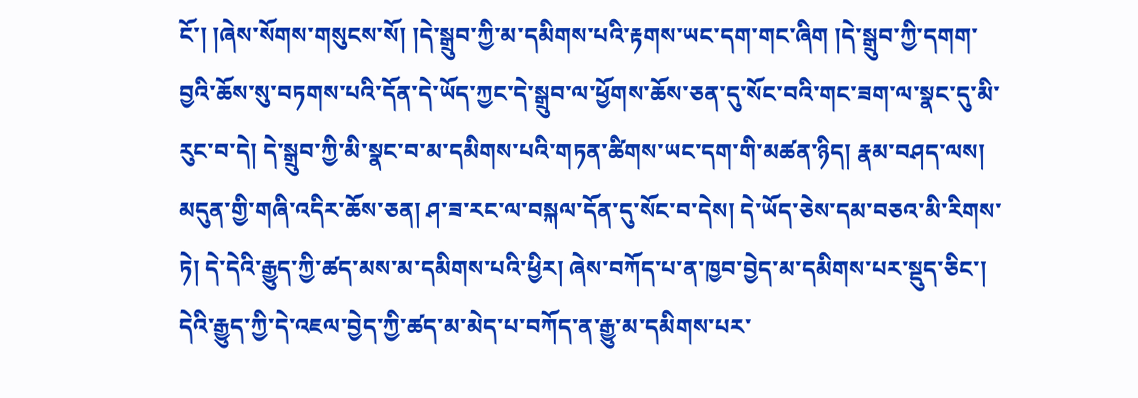ངོ་། །ཞེས་སོགས་གསུངས་སོ། །དེ་སྒྲུབ་ཀྱི་མ་དམིགས་པའི་རྟགས་ཡང་དག་གང་ཞིག །དེ་སྒྲུབ་ཀྱི་དགག་བྱའི་ཆོས་སུ་བཏགས་པའི་དོན་དེ་ཡོད་ཀྱང་དེ་སྒྲུབ་ལ་ཕྱོགས་ཆོས་ཅན་དུ་སོང་བའི་གང་ཟག་ལ་སྣང་དུ་མི་རུང་བ་དེ། དེ་སྒྲུབ་ཀྱི་མི་སྣང་བ་མ་དམིགས་པའི་གཏན་ཚིགས་ཡང་དག་གི་མཚན་ཉིད། རྣམ་བཤད་ལས། མདུན་གྱི་གཞི་འདིར་ཆོས་ཅན། ཤ་ཟ་རང་ལ་བསྐལ་དོན་དུ་སོང་བ་དེས། དེ་ཡོད་ཅེས་དམ་བཅའ་མི་རིགས་ཏེ། དེ་དེའི་རྒྱུད་ཀྱི་ཚད་མས་མ་དམིགས་པའི་ཕྱིར། ཞེས་བཀོད་པ་ན་ཁྱབ་བྱེད་མ་དམིགས་པར་སྡུད་ཅིང་། དེའི་རྒྱུད་ཀྱི་དེ་འཇལ་བྱེད་ཀྱི་ཚད་མ་མེད་པ་བཀོད་ན་རྒྱུ་མ་དམིགས་པར་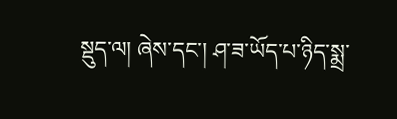སྡུད་ལ། ཞེས་དང་། ཤ་ཟ་ཡོད་པ་ཉིད་སྨྲ་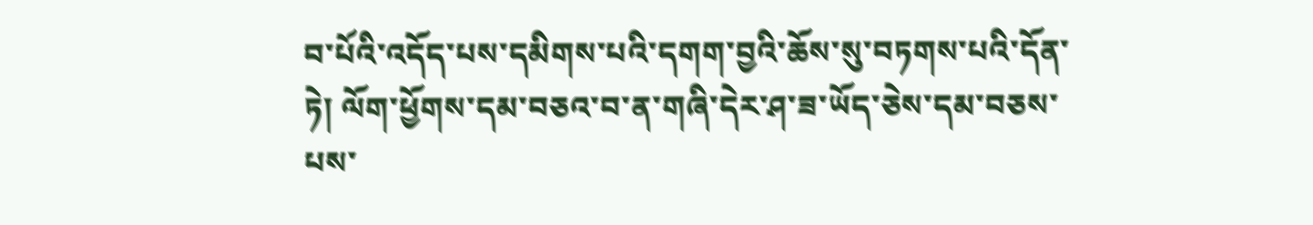བ་པོའི་འདོད་པས་དམིགས་པའི་དགག་བྱའི་ཆོས་སུ་བཏགས་པའི་དོན་ཏེ། ལོག་ཕྱོགས་དམ་བཅའ་བ་ན་གཞི་དེར་ཤ་ཟ་ཡོད་ཅེས་དམ་བཅས་པས་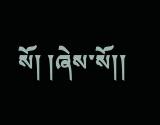སོ། །ཞེས་སོ།།